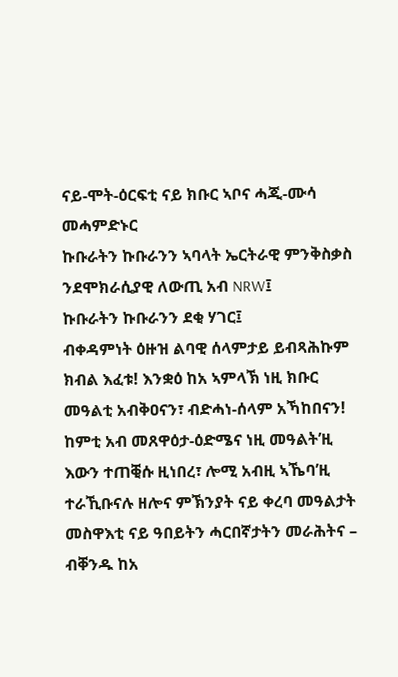ናይ-ሞት-ዕርፍቲ ናይ ክቡር ኣቦና ሓጂ-ሙሳ መሓምድኑር
ኩቡራትን ኩቡራንን ኣባላት ኤርትራዊ ምንቅስቃስ ንደሞክራሲያዊ ለውጢ አብ NRW፤
ኩቡራትን ኩቡራንን ደቂ ሃገር፤
ብቀዳምነት ዕዙዝ ልባዊ ሰላምታይ ይብጻሕኩም ክብል እፈቱ! እንቋዕ ከአ ኣምላኽ ነዚ ክቡር መዓልቲ አብቅዐናን፣ ብድሓነ-ሰላም አኻከበናን!
ከምቲ አብ መጸዋዕታ-ዕድሜና ነዚ መዓልት’ዚ እውን ተጠቒሱ ዚነበረ፣ ሎሚ አብዚ ኣኼባ’ዚ ተራኺቡናሉ ዘሎና ምኽንያት ናይ ቀረባ መዓልታት መስዋእቲ ናይ ዓበይትን ሓርበኛታትን መራሕትና – ብቐንዱ ከአ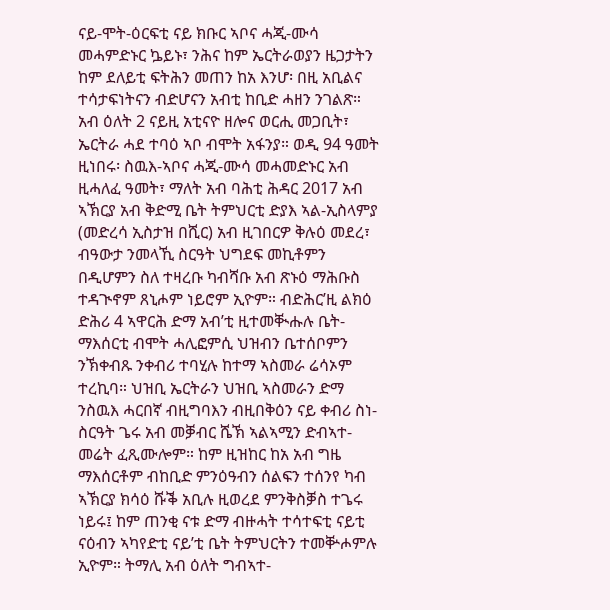ናይ-ሞት-ዕርፍቲ ናይ ክቡር ኣቦና ሓጂ-ሙሳ መሓምድኑር ኴይኑ፣ ንሕና ከም ኤርትራወያን ዜጋታትን ከም ደለይቲ ፍትሕን መጠን ከአ እንሆ፡ በዚ አቢልና ተሳታፍነትናን ብድሆናን አብቲ ከቢድ ሓዘን ንገልጽ።
አብ ዕለት 2 ናይዚ አቲናዮ ዘሎና ወርሒ መጋቢት፣ ኤርትራ ሓደ ተባዕ ኣቦ ብሞት አፋንያ። ወዲ 94 ዓመት ዚነበሩ፡ ስዉእ-ኣቦና ሓጂ-ሙሳ መሓመድኑር አብ ዚሓለፈ ዓመት፣ ማለት አብ ባሕቲ ሕዳር 2017 አብ ኣኽርያ አብ ቅድሚ ቤት ትምህርቲ ድያእ ኣል-ኢስላምያ (መድረሳ ኢስታዝ በሺር) አብ ዚገበርዎ ቅሉዕ መደረ፣ ብዓውታ ንመላኺ ስርዓት ህግደፍ መኪቶምን በዲሆምን ስለ ተዛረቡ ካብሻቡ አብ ጽኑዕ ማሕቡስ ተዳጒኖም ጸኒሖም ነይሮም ኢዮም። ብድሕር’ዚ ልክዕ ድሕሪ 4 ኣዋርሕ ድማ አብ’ቲ ዚተመቚሑሉ ቤት-ማእሰርቲ ብሞት ሓሊፎምሲ ህዝብን ቤተሰቦምን ንኽቀብጹ ንቀብሪ ተባሂሉ ከተማ ኣስመራ ሬሳኦም ተረኪባ። ህዝቢ ኤርትራን ህዝቢ ኣስመራን ድማ ንስዉእ ሓርበኛ ብዚግባእን ብዚበቅዕን ናይ ቀብሪ ስነ-ስርዓት ጌሩ አብ መቓብር ሼኽ ኣልኣሚን ድብኣተ-መሬት ፈጺሙሎም። ከም ዚዝከር ከአ አብ ግዜ ማእሰርቶም ብከቢድ ምንዕዓብን ሰልፍን ተሰንየ ካብ ኣኽርያ ክሳዕ ሹቕ አቢሉ ዚወረደ ምንቅስቓስ ተጌሩ ነይሩ፤ ከም ጠንቂ ናቱ ድማ ብዙሓት ተሳተፍቲ ናይቲ ናዕብን ኣካየድቲ ናይ’ቲ ቤት ትምህርትን ተመቝሖምሉ ኢዮም። ትማሊ አብ ዕለት ግብኣተ-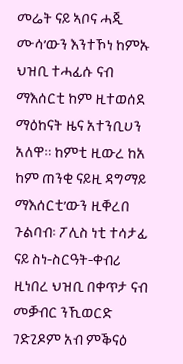መሬት ናይ ኣቦና ሓጂ ሙሳ’ውን እንተኾነ ከምኡ ህዝቢ ተሓፊሱ ናብ ማእሰርቲ ከም ዚተወሰደ ማዕከናት ዜና አተንቢሀን አለዋ። ከምቲ ዚውረ ከአ ከም ጠንቂ ናይዚ ዳግማይ ማእሰርቲ’ውን ዚቐረበ ጉልባብ፡ ፖሊስ ነቲ ተሳታፊ ናይ ስነ-ስርዓት-ቀብሪ ዚነበረ ህዝቢ በቀጥታ ናብ መቓብር ንኺወርድ ገድጊዶም አብ ምቕናዕ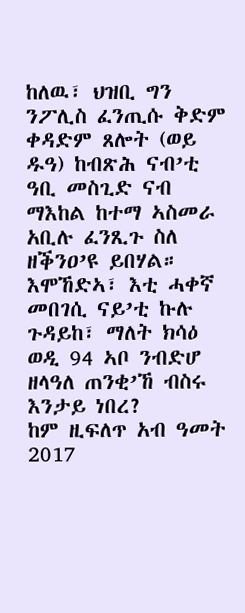ከለዉ፣ ህዝቢ ግን ንፖሊስ ፈንጢሱ ቅድም ቀዳድም ጸሎት (ወይ ዱዓ) ከብጽሕ ናብ’ቲ ዓቢ መስጊድ ናብ ማእከል ከተማ ኣስመራ አቢሉ ፈንጺጉ ስለ ዘቕንዐ’ዩ ይበሃል።
እሞኸድኣ፣ እቲ ሓቀኛ መበገሲ ናይ’ቲ ኩሉ ጉዳይከ፣ ማለት ክሳዕ ወዲ 94 ኣቦ ንብድሆ ዘላዓለ ጠንቂ’ኸ ብስሩ እንታይ ነበረ?
ከም ዚፍለጥ አብ ዓመት 2017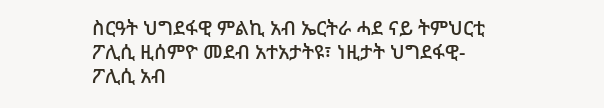ስርዓት ህግደፋዊ ምልኪ አብ ኤርትራ ሓደ ናይ ትምህርቲ ፖሊሲ ዚሰምዮ መደብ አተአታትዩ፣ ነዚታት ህግደፋዊ-ፖሊሲ አብ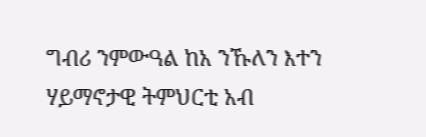ግብሪ ንምውዓል ከአ ንኹለን እተን ሃይማኖታዊ ትምህርቲ አብ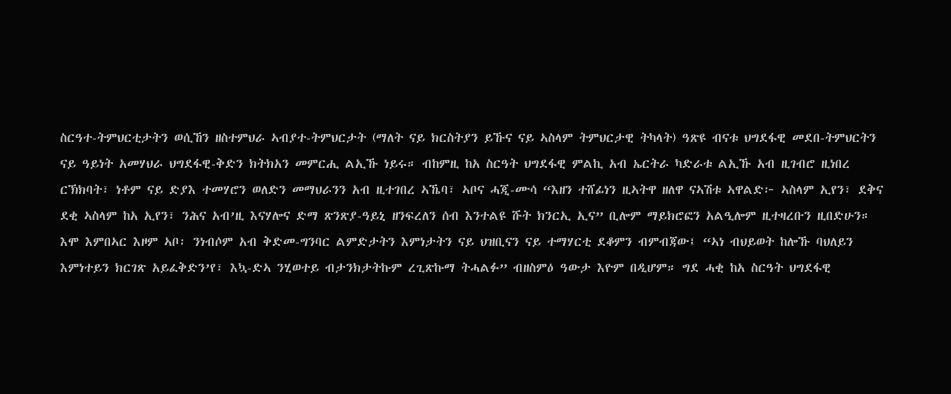ስርዓተ-ትምህርቲታትን ወሲኸን ዘስተምህራ ኣብያተ-ትምህርታት (ማለት ናይ ክርስትያን ይኹና ናይ ኣስላም ትምህርታዊ ትካላት) ዓጽዩ ብናቱ ህግደፋዊ መደበ-ትምህርትን ናይ ዓይነት አመሃህራ ህግደፋዊ-ቅድን ክትክአን መምርሒ ልኢኹ ነይሩ። ብከምዚ ከአ ስርዓት ህግደፋዊ ምልኪ አብ ኤርትራ ካድራቱ ልኢኹ አብ ዚገብሮ ዚነበረ ርኽክባት፣ ነቶም ናይ ድያእ ተመሃሮን ወለድን መማህራንን አብ ዚተገበረ ኣኼባ፣ ኣቦና ሓጂ-ሙሳ “እዘን ተሸፊነን ዚኣትዋ ዘለዋ ናኣሽቱ ኣዋልድ፦ ኣስላም ኢየን፣ ደቅና ደቂ ኣስላም ከአ ኢየን፣ ንሕና አብ’ዚ እናሃሎና ድማ ጽንጽያ-ዓይኒ ዘንፍረለን ሰብ እንተልዩ ሹት ክንርኢ ኢና” ቢሎም ማይክሮፎን አልዒሎም ዚተዛረቡን ዚበድሁን።
እሞ እምበኣር እዞም ኣቦ፡ ንነብሶም አብ ቅድመ-ግንባር ልምድታትን እምነታትን ናይ ህዝቢናን ናይ ተማሃርቲ ደቆምን ብምብጃው፤ “ኣነ ብህይወት ከሎኹ ባህለይን እምነተይን ክርገጽ አይፈቅድን’የ፣ እኳ-ድኣ ንሂወተይ ብታንክታትኩም ረጊጽኩማ ትሓልፉ” ብዘስምዕ ዓውታ እዮም በዲሆም። ግደ ሓቂ ከአ ስርዓት ህግደፋዊ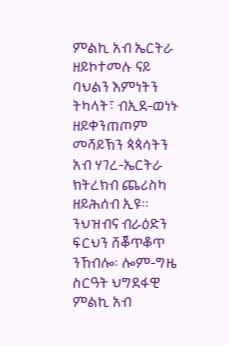ምልኪ አብ ኤርትራ ዘይኮተመሉ ናይ ባህልን እምነትን ትካላት፣ ብኢደ-ወነኑ ዘይቀንጠጦም መሻይኽን ጳጳሳትን አብ ሃገረ-ኤርትራ ክትረክብ ጨሪስካ ዘይሕሰብ ኢዩ። ንህዝብና ብራዕድን ፍርህን ሸቖጥቆጥ ንኸብሎ፡ ሎም-ግዜ ስርዓት ህግደፋዊ ምልኪ አብ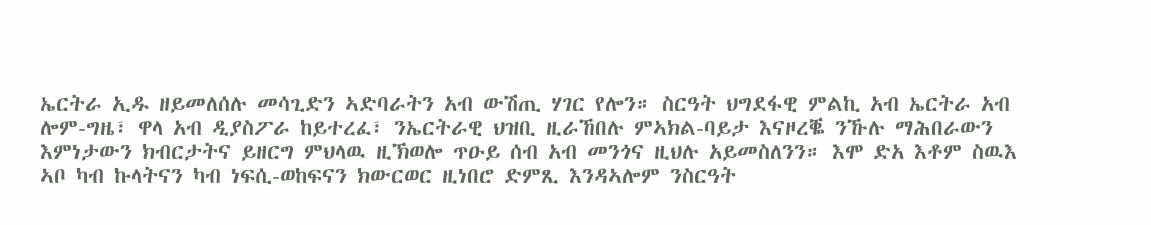ኤርትራ ኢዱ ዘይመለሰሉ መሳጊድን ኣድባራትን አብ ውሽጢ ሃገር የሎን። ስርዓት ህግደፋዊ ምልኪ አብ ኤርትራ አብ ሎም-ግዜ፣ ዋላ አብ ዲያስፖራ ከይተረፈ፣ ንኤርትራዊ ህዝቢ ዚራኸበሉ ምኣክል-ባይታ እናዞረቘ ንኹሉ ማሕበራውን እምነታውን ክብርታትና ይዘርግ ምህላዉ ዚኽወሎ ጥዑይ ሰብ አብ መንጎና ዚህሉ አይመስለንን። እሞ ድአ እቶም ስዉእ ኣቦ ካብ ኩላትናን ካብ ነፍሲ-ወከፍናን ክውርወር ዚነበሮ ድምጺ እንዳኣሎም ንስርዓት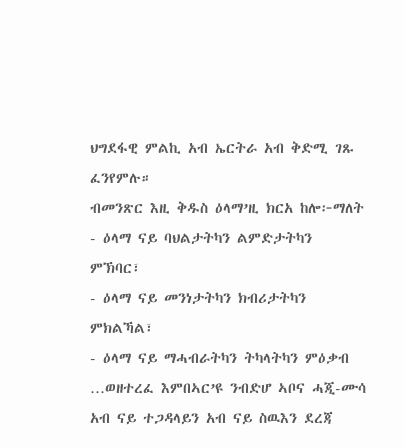ህግደፋዊ ምልኪ አብ ኤርትራ አብ ቅድሚ ገጹ ፈንየምሉ።
ብመንጽር እዚ ቅዱስ ዕላማ’ዚ ክርአ ከሎ፦ማለት
- ዕላማ ናይ ባህልታትካን ልምድታትካን ምኽባር፣
- ዕላማ ናይ መንነታትካን ክብሪታትካን ምክልኻል፣
- ዕላማ ናይ ማሓብራትካን ትካላትካን ምዕቃብ
…ወዘተረፈ እምበኣር’ዩ ንብድሆ ኣቦና ሓጂ-ሙሳ አብ ናይ ተጋዳላይን አብ ናይ ስዉእን ደረጃ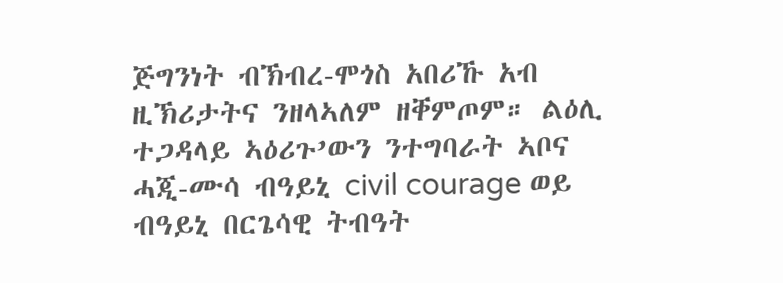ጅግንነት ብኽብረ-ሞጎስ አበሪኹ አብ ዚኽሪታትና ንዘላኣለም ዘቐምጦም። ልዕሊ ተጋዳላይ ኣዕሪጉ’ውን ንተግባራት ኣቦና ሓጂ-ሙሳ ብዓይኒ civil courage ወይ ብዓይኒ በርጌሳዊ ትብዓት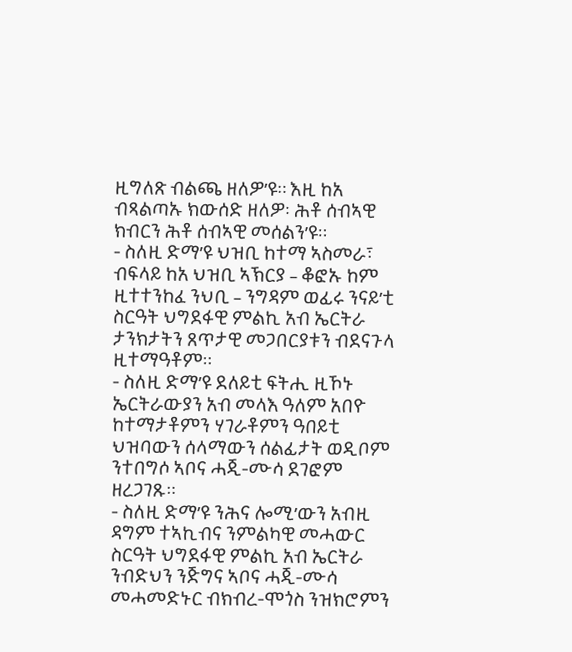ዚግለጽ ብልጫ ዘለዎ’ዩ። እዚ ከአ ብጻልጣኡ ክውሰድ ዘለዎ፡ ሕቶ ሰብኣዊ ክብርን ሕቶ ሰብኣዊ መሰልን’ዩ።
- ስለዚ ድማ’ዩ ህዝቢ ከተማ ኣስመራ፣ ብፍላይ ከአ ህዝቢ ኣኽርያ – ቆፎኡ ከም ዚተተንከፈ ንህቢ – ንግዳም ወፊሩ ንናይ’ቲ ስርዓት ህግደፋዊ ምልኪ አብ ኤርትራ ታንክታትን ጸጥታዊ መጋበርያቱን ብደናጉላ ዚተማዓቶም።
- ስለዚ ድማ’ዩ ደለይቲ ፍትሒ ዚኾኑ ኤርትራውያን አብ መላእ ዓለም አበዮ ከተማታቶምን ሃገራቶምን ዓበይቲ ህዝባውን ሰላማውን ሰልፊታት ወዲቦም ንተበግሶ ኣቦና ሓጂ-ሙሳ ደገፎም ዘረጋገጹ።
- ስለዚ ድማ’ዩ ንሕና ሎሚ’ውን አብዚ ዳግም ተኣኪብና ንምልካዊ መሓውር ስርዓት ህግደፋዊ ምልኪ አብ ኤርትራ ንብድህን ንጅግና ኣቦና ሓጂ-ሙሳ መሓመድኑር ብክብረ-ሞጎስ ንዝክሮምን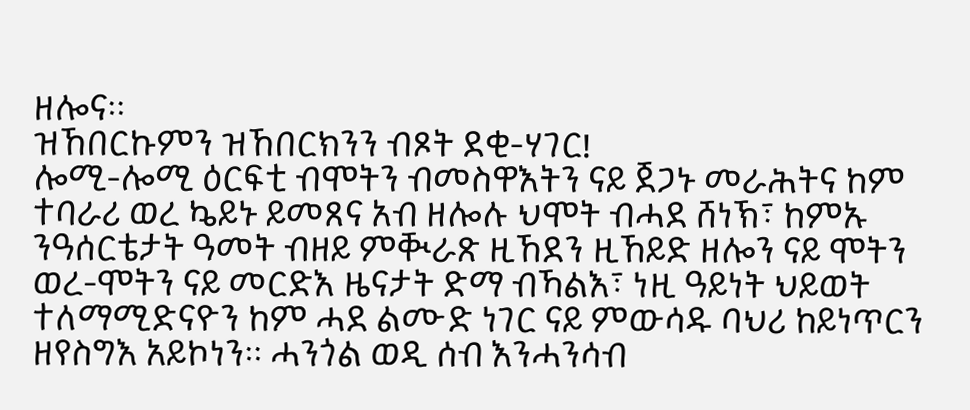ዘሎና።
ዝኸበርኩምን ዝኸበርክንን ብጾት ደቂ-ሃገር!
ሎሚ-ሎሚ ዕርፍቲ ብሞትን ብመስዋእትን ናይ ጀጋኑ መራሕትና ከም ተባራሪ ወረ ኴይኑ ይመጸና አብ ዘሎሉ ህሞት ብሓደ ሸነኽ፣ ከምኡ ንዓሰርቴታት ዓመት ብዘይ ምቚራጽ ዚኸደን ዚኸይድ ዘሎን ናይ ሞትን ወረ-ሞትን ናይ መርድእ ዜናታት ድማ ብኻልእ፣ ነዚ ዓይነት ህይወት ተለማሚድናዮን ከም ሓደ ልሙድ ነገር ናይ ምውሳዱ ባህሪ ከይነጥርን ዘየስግእ አይኮነን። ሓንጎል ወዲ ሰብ እንሓንሳብ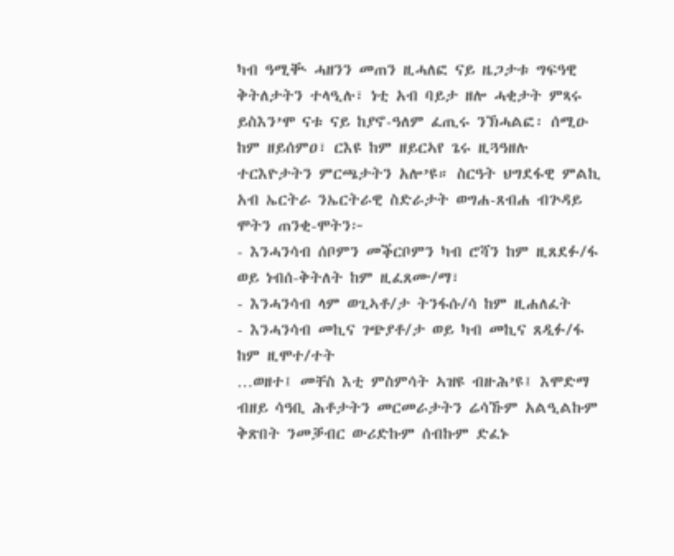ካብ ዓሚቚ ሓዘንን መጠን ዚሓለፎ ናይ ዜጋታቱ ግፍዓዊ ቅትለታትን ተላዒሉ፣ ነቲ አብ ባይታ ዘሎ ሓቂታት ምጻሩ ይስእን’ሞ ናቱ ናይ ከያኖ-ዓለም ፈጢሩ ንኽሓልፎ፡ ሰሚዑ ከም ዘይሰምዐ፣ ርእዩ ከም ዘይርኣየ ጌሩ ዚጓዓዘሉ ተርእዮታትን ምርጫታትን አሎ’ዩ። ስርዓት ህግደፋዊ ምልኪ አብ ኤርትራ ንኤርትራዊ ስድራታት ወግሐ-ጸብሐ ብጕዳይ ሞትን ጠንቂ-ሞትን፦
- እንሓንሳብ ሰቦምን መቕርቦምን ካብ ሮሻን ከም ዚጸደፉ/ፋ ወይ ነብሰ-ቅትለት ከም ዚፈጸሙ/ማ፣
- እንሓንሳብ ላም ወጊኣቶ/ታ ትንፋሱ/ሳ ከም ዚሐለፈት
- እንሓንሳብ መኪና ገጭያቶ/ታ ወይ ካብ መኪና ጸዲፉ/ፋ ከም ዚሞተ/ተት
…ወዘተ፤ መቸስ እቲ ምስምሳት ኣዝዩ ብዙሕ’ዩ፤ እሞድማ ብዘይ ሳዓቢ ሕቶታትን መርመራታትን ሬሳኹም አልዒልኩም ቅጽበት ንመቓብር ውሪድኩም ሰብኩም ድፈኑ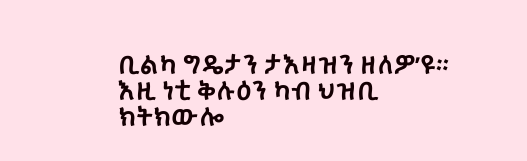ቢልካ ግዴታን ታእዛዝን ዘለዎ’ዩ። እዚ ነቲ ቅሉዕን ካብ ህዝቢ ክትክውሎ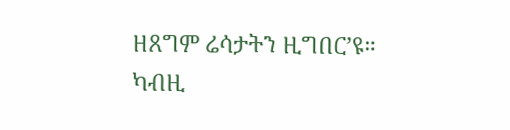ዘጸግም ሬሳታትን ዚግበር’ዩ።
ካብዚ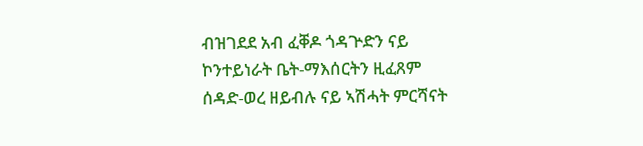ብዝገደደ አብ ፈቐዶ ጎዳጕድን ናይ ኮንተይነራት ቤት-ማእሰርትን ዚፈጸም ሰዳድ-ወረ ዘይብሉ ናይ ኣሽሓት ምርሻናት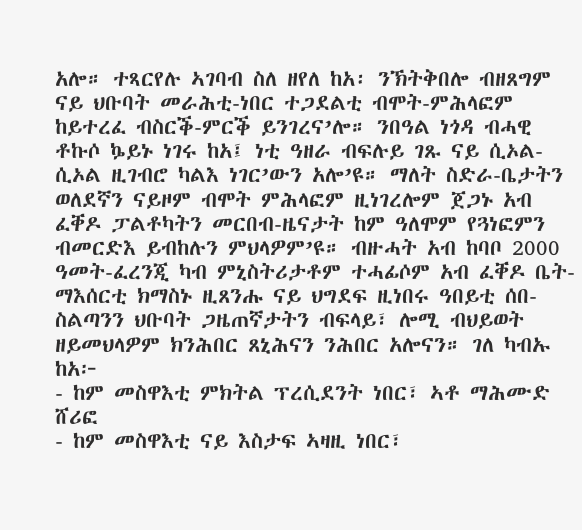አሎ። ተጻርየሉ ኣገባብ ስለ ዘየለ ከአ፡ ንኽትቅበሎ ብዘጸግም ናይ ህቡባት መራሕቲ-ነበር ተጋደልቲ ብሞት-ምሕላፎም ከይተረፈ ብስርቕ-ምርቕ ይንገረና’ሎ። ንበዓል ነጎዳ ብሓዊ ቶኩሶ ኴይኑ ነገሩ ከአ፤ ነቲ ዓዘራ ብፍሉይ ገጹ ናይ ሲኦል-ሲኦል ዚገብሮ ካልእ ነገር’ውን አሎ’ዩ። ማለት ስድራ-ቤታትን ወለደኛን ናይዞም ብሞት ምሕላፎም ዚነገረሎም ጀጋኑ አብ ፈቐዶ ፓልቶካትን መርበብ-ዜናታት ከም ዓለሞም የጓነፎምን ብመርድእ ይብከሉን ምህላዎም’ዩ። ብዙሓት አብ ከባቦ 2000 ዓመት-ፈረንጂ ካብ ምኒስትሪታቶም ተሓፊሶም አብ ፈቐዶ ቤት-ማእሰርቲ ክማስኑ ዚጸንሑ ናይ ህግደፍ ዚነበሩ ዓበይቲ ሰበ-ስልጣንን ህቡባት ጋዜጠኛታትን ብፍላይ፣ ሎሚ ብህይወት ዘይመህላዎም ክንሕበር ጸኒሕናን ንሕበር አሎናን። ገለ ካብኡ ከአ፦
- ከም መስዋእቲ ምክትል ፕረሲደንት ነበር፣ ኣቶ ማሕሙድ ሸሪፎ
- ከም መስዋእቲ ናይ እስታፍ ኣዛዚ ነበር፣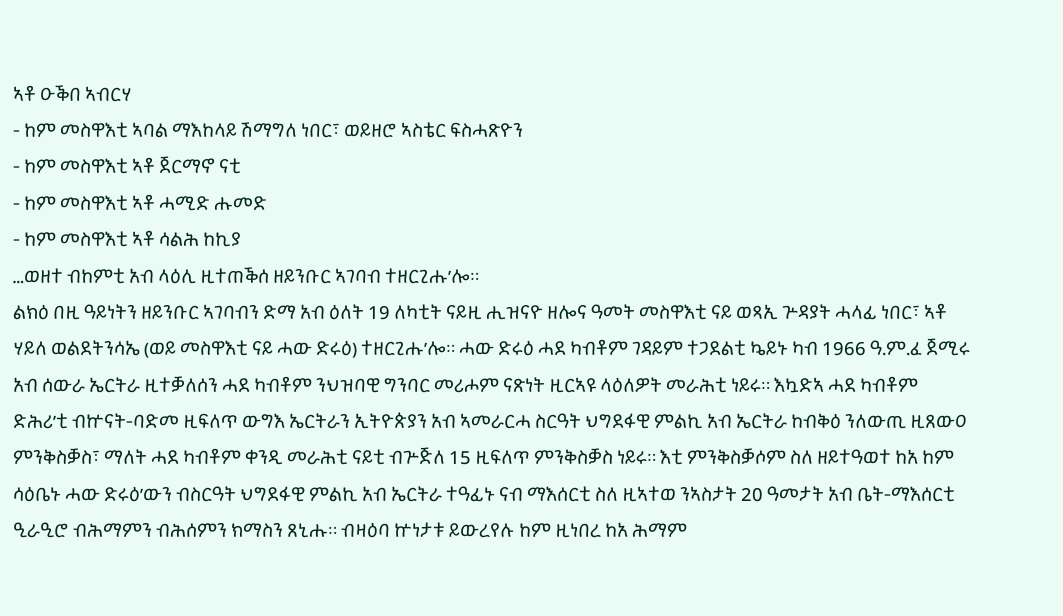ኣቶ ዑቕበ ኣብርሃ
- ከም መስዋእቲ ኣባል ማእከላይ ሽማግለ ነበር፣ ወይዘሮ ኣስቴር ፍስሓጽዮን
- ከም መስዋእቲ ኣቶ ጀርማኖ ናቲ
- ከም መስዋእቲ ኣቶ ሓሚድ ሑመድ
- ከም መስዋእቲ ኣቶ ሳልሕ ከኪያ
…ወዘተ ብከምቲ አብ ላዕሊ ዚተጠቕሰ ዘይንቡር ኣገባብ ተዘርጊሑ’ሎ።
ልክዕ በዚ ዓይነትን ዘይንቡር ኣገባብን ድማ አብ ዕለት 19 ለካቲት ናይዚ ሒዝናዮ ዘሎና ዓመት መስዋእቲ ናይ ወጻኢ ጕዳያት ሓላፊ ነበር፣ ኣቶ ሃይለ ወልደትንሳኤ (ወይ መስዋእቲ ናይ ሓው ድሩዕ) ተዘርጊሑ’ሎ። ሓው ድሩዕ ሓደ ካብቶም ገዳይም ተጋደልቲ ኴይኑ ካብ 1966 ዓ.ም.ፈ ጀሚሩ አብ ሰውራ ኤርትራ ዚተቓለሰን ሓደ ካብቶም ንህዝባዊ ግንባር መሪሖም ናጽነት ዚርኣዩ ላዕለዎት መራሕቲ ነይሩ። እኳድኣ ሓደ ካብቶም ድሕሪ’ቲ ብኵናት-ባድመ ዚፍለጥ ውግእ ኤርትራን ኢትዮጵያን አብ ኣመራርሓ ስርዓት ህግደፋዊ ምልኪ አብ ኤርትራ ከብቅዕ ንለውጢ ዚጸውዐ ምንቅስቓስ፣ ማለት ሓደ ካብቶም ቀንዲ መራሕቲ ናይቲ ብጕጅለ 15 ዚፍለጥ ምንቅስቓስ ነይሩ። እቲ ምንቅስቓሶም ስለ ዘይተዓወተ ከአ ከም ሳዕቤኑ ሓው ድሩዕ’ውን ብስርዓት ህግደፋዊ ምልኪ አብ ኤርትራ ተዓፊኑ ናብ ማእሰርቲ ስለ ዚኣተወ ንኣስታት 20 ዓመታት አብ ቤት-ማእሰርቲ ዒራዒሮ ብሕማምን ብሕሰምን ክማስን ጸኒሑ። ብዛዕባ ኵነታቱ ይውረየሉ ከም ዚነበረ ከአ ሕማም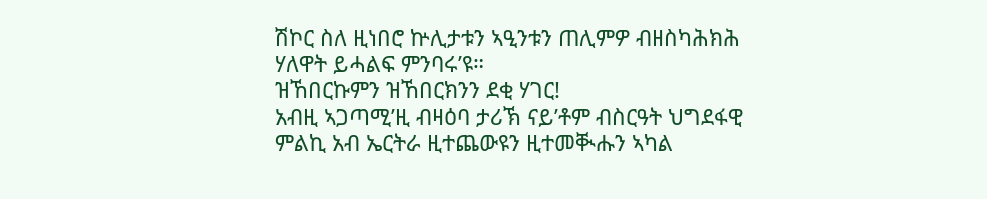ሽኮር ስለ ዚነበሮ ኵሊታቱን ኣዒንቱን ጠሊምዎ ብዘስካሕክሕ ሃለዋት ይሓልፍ ምንባሩ’ዩ።
ዝኸበርኩምን ዝኸበርክንን ደቂ ሃገር!
አብዚ ኣጋጣሚ’ዚ ብዛዕባ ታሪኽ ናይ’ቶም ብስርዓት ህግደፋዊ ምልኪ አብ ኤርትራ ዚተጨውዩን ዚተመቚሑን ኣካል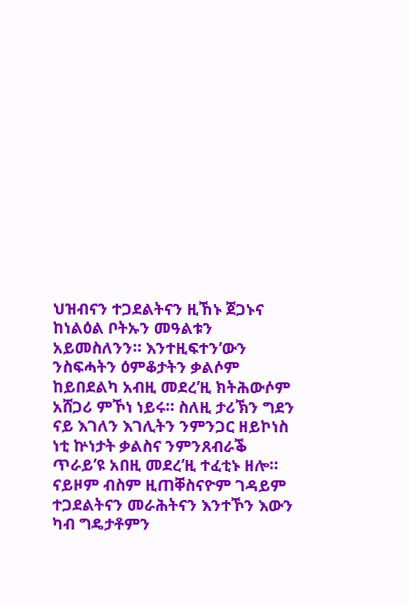ህዝብናን ተጋደልትናን ዚኸኑ ጀጋኑና ከነልዕል ቦትኡን መዓልቱን አይመስለንን። እንተዚፍተን’ውን ንስፍሓትን ዕምቆታትን ቃልሶም ከይበደልካ አብዚ መደረ’ዚ ክትሕውሶም አሸጋሪ ምኾነ ነይሩ። ስለዚ ታሪኽን ግደን ናይ እገለን እገሊትን ንምንጋር ዘይኮነስ ነቲ ኵነታት ቃልስና ንምንጸብራቕ ጥራይ’ዩ አበዚ መደረ’ዚ ተፈቲኑ ዘሎ። ናይዞም ብስም ዚጠቐስናዮም ገዳይም ተጋደልትናን መራሕትናን እንተኾን እውን ካብ ግዴታቶምን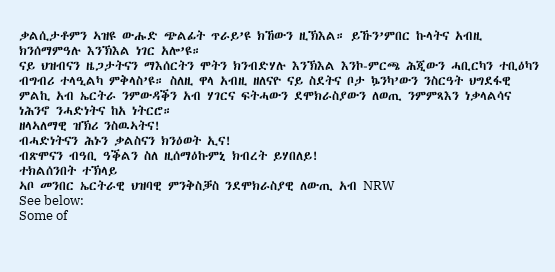ቃልሲታቶምን ኣዝዩ ውሑድ ጭልፊት ጥራይ’ዩ ክኸውን ዚኽእል። ይኹን’ምበር ኩላትና አብዚ ክንሰማምዓሉ እንኽእል ነገር አሎ’ዩ።
ናይ ህዝብናን ዜጋታትናን ማእሰርትን ሞትን ክንብድሃሉ እንኽእል እንኮ-ምርጫ ሕጂውን ሓቢርካን ተቢዕካን ብግብሪ ተላዒልካ ምቅላስ’ዩ። ስለዚ ዋላ አብዚ ዘለናዮ ናይ ስደትና ቦታ ኴንካ’ውን ንስርዓት ህግደፋዊ ምልኪ አብ ኤርትራ ንምውዳቕን አብ ሃገርና ፍትሓውን ደሞክራስያውን ለወጢ ንምምጻእን ነቃላልሳና ነሕንኖ ንሓድነትና ከአ ነትርሮ።
ዘላኣለማዊ ዝኽሪ ንስዉኣትና!
ብሓድነትናን ሕኑን ቃልስናን ክንዕወት ኢና!
ብጽሞናን ብዓቢ ዓቕልን ስለ ዚሰማዕኩምኒ ክብረት ይሃበለይ!
ተክልሰንበት ተኽላይ
ኣቦ መንበር ኤርትራዊ ህዝባዊ ምንቅስቓስ ንደሞክራስያዊ ለውጢ አብ NRW
See below:
Some of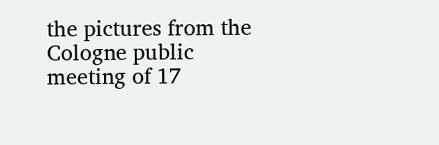the pictures from the Cologne public meeting of 17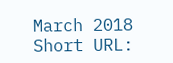March 2018
Short URL: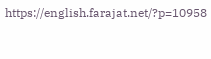https://english.farajat.net/?p=10958